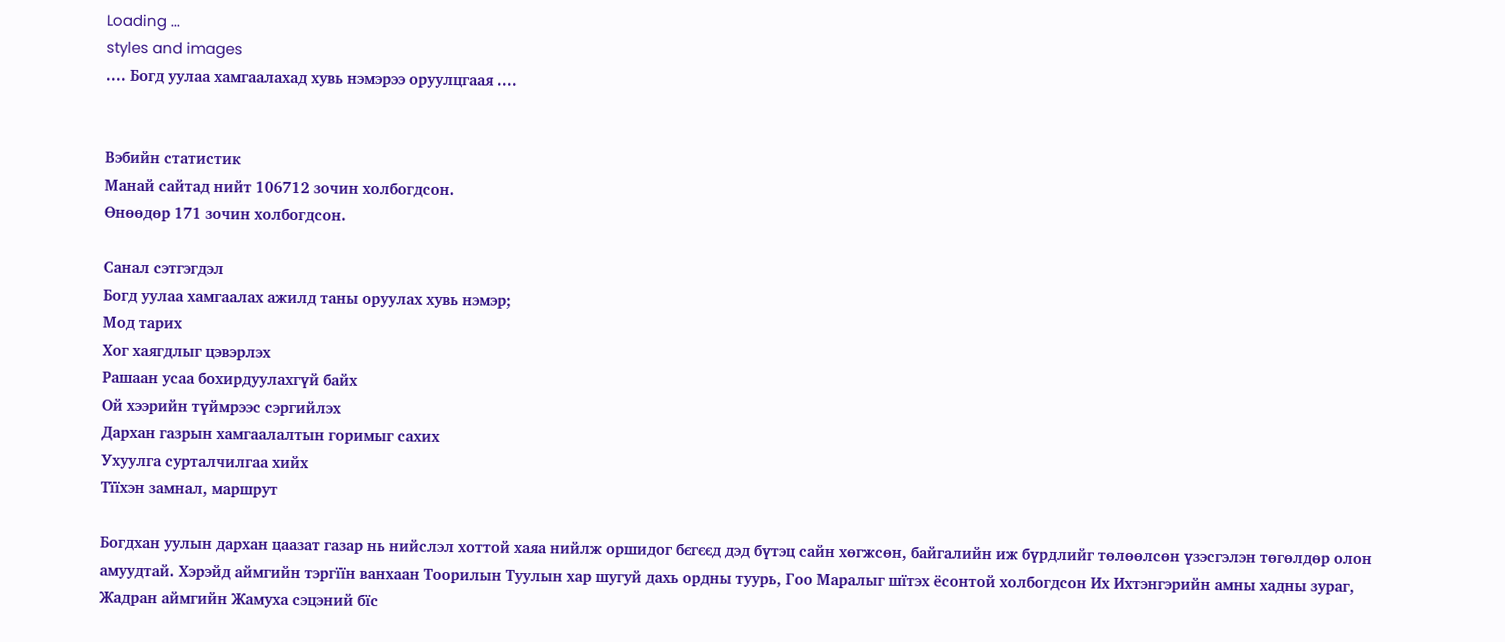Loading ...
styles and images
.... Богд уулаа хамгаалахад хувь нэмэрээ оруулцгаая ....


Вэбийн статистик
Манай сайтад нийт 106712 зочин холбогдсон.
Өнөөдөр 171 зочин холбогдсон.

Санал сэтгэгдэл
Богд уулаа хамгаалах ажилд таны оруулах хувь нэмэр;
Мод тарих
Хог хаягдлыг цэвэрлэх
Рашаан усаа бохирдуулахгүй байх
Ой хээрийн түймрээс сэргийлэх
Дархан газрын хамгаалалтын горимыг сахих
Ухуулга сурталчилгаа хийх
Тїїхэн замнал, маршрут

Богдхан уулын дархан цаазат газар нь нийслэл хоттой хаяа нийлж оршидог бєгєєд дэд бүтэц сайн хөгжсөн, байгалийн иж бүрдлийг төлөөлсөн үзэсгэлэн төгөлдөр олон амуудтай. Хэрэйд аймгийн тэргїїн ванхаан Тоорилын Туулын хар шугуй дахь ордны туурь, Гоо Маралыг шїтэх ёсонтой холбогдсон Их Ихтэнгэрийн амны хадны зураг, Жадран аймгийн Жамуха сэцэний бїс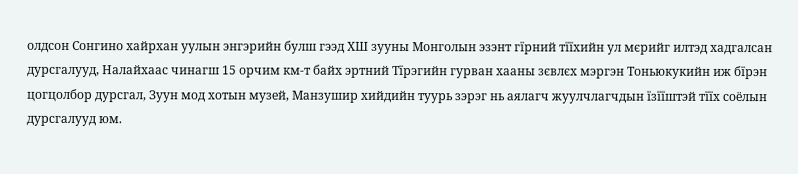олдсон Сонгино хайрхан уулын энгэрийн булш гээд ХШ зууны Монголын эзэнт гїрний тїїхийн ул мєрийг илтэд хадгалсан дурсгалууд, Налайхаас чинагш 15 орчим км-т байх эртний Тїрэгийн гурван хааны зєвлєх мэргэн Тоньюкукийн иж бїрэн цогцолбор дурсгал, Зуун мод хотын музей, Манзушир хийдийн туурь зэрэг нь аялагч жуулчлагчдын їзїїштэй тїїх соёлын дурсгалууд юм.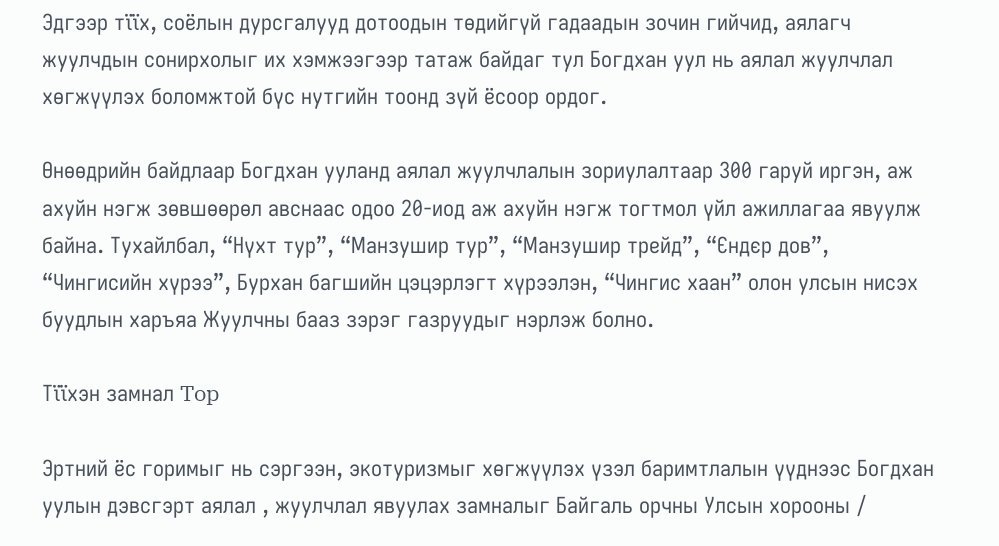Эдгээр тїїх, соёлын дурсгалууд дотоодын төдийгүй гадаадын зочин гийчид, аялагч жуулчдын сонирхолыг их хэмжээгээр татаж байдаг тул Богдхан уул нь аялал жуулчлал хөгжүүлэх боломжтой бүс нутгийн тоонд зүй ёсоор ордог.

Өнөөдрийн байдлаар Богдхан ууланд аялал жуулчлалын зориулалтаар 300 гаруй иргэн, аж ахуйн нэгж зөвшөөрөл авснаас одоо 20-иод аж ахуйн нэгж тогтмол үйл ажиллагаа явуулж байна. Тухайлбал, “Нүхт тур”, “Манзушир тур”, “Манзушир трейд”, “Єндєр дов”, “Чингисийн хүрээ”, Бурхан багшийн цэцэрлэгт хүрээлэн, “Чингис хаан” олон улсын нисэх буудлын харъяа Жуулчны бааз зэрэг газруудыг нэрлэж болно.

Тїїхэн замнал Top

Эртний ёс горимыг нь сэргээн, экотуризмыг хөгжүүлэх үзэл баримтлалын үүднээс Богдхан уулын дэвсгэрт аялал , жуулчлал явуулах замналыг Байгаль орчны Улсын хорооны /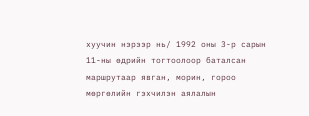хуучин нэрээр нь/ 1992 оны 3-р сарын 11-ны өдрийн тогтоолоор баталсан маршрутаар явган, морин, гороо мөргөлийн гэхчилэн аялалын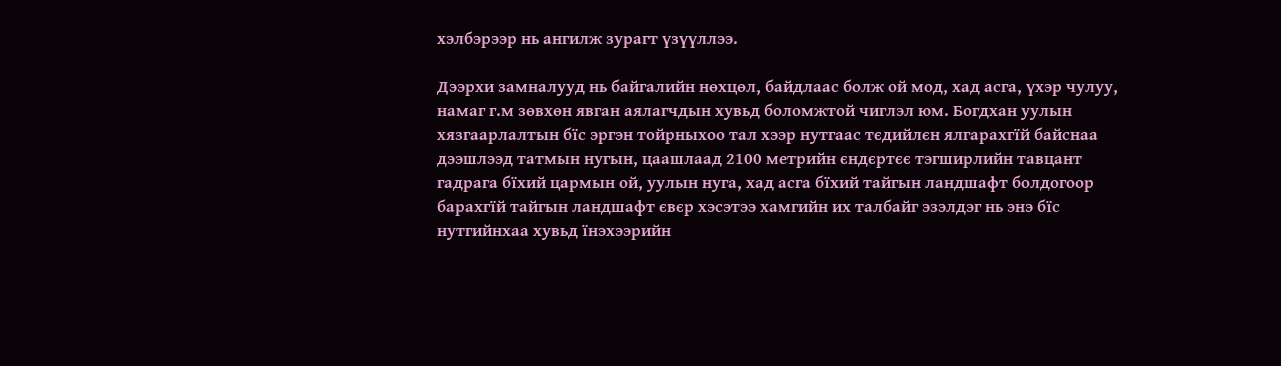хэлбэрээр нь ангилж зурагт үзүүллээ.

Дээрхи замналууд нь байгалийн нөхцөл, байдлаас болж ой мод, хад асга, үхэр чулуу, намаг г.м зөвхөн явган аялагчдын хувьд боломжтой чиглэл юм. Богдхан уулын хязгаарлалтын бїс эргэн тойрныхоо тал хээр нутгаас тєдийлєн ялгарахгїй байснаа дээшлээд татмын нугын, цаашлаад 2100 метрийн єндєртєє тэгширлийн тавцант гадрага бїхий цармын ой, уулын нуга, хад асга бїхий тайгын ландшафт болдогоор барахгїй тайгын ландшафт євєр хэсэтээ хамгийн их талбайг эзэлдэг нь энэ бїс нутгийнхаа хувьд їнэхээрийн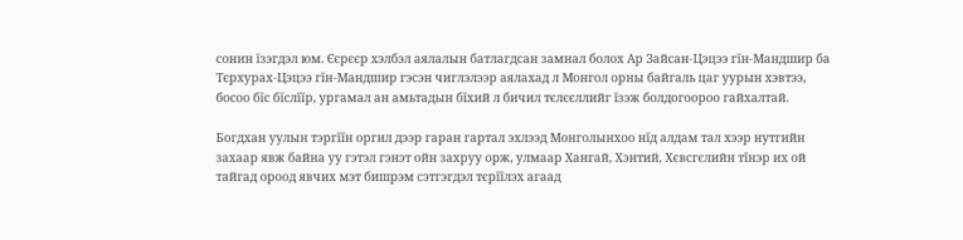сонин їзэгдэл юм. Єєрєєр хэлбэл аялалын батлагдсан замнал болох Ар Зайсан-Цэцээ гїн-Мандшир ба Тєрхурах-Цэцээ гїн-Мандшир гэсэн чиглэлээр аялахад л Монгол орны байгаль цаг уурын хэвтээ, босоо бїс бїслїїр, ургамал ан амьтадын бїхий л бичил тєлєєллийг їзэж болдогоороо гайхалтай.

Богдхан уулын тэргїїн оргил дээр гаран гартал эхлээд Монголынхоо нїд алдам тал хээр нутгийн захаар явж байна уу гэтэл гэнэт ойн захруу орж, улмаар Хангай, Хэнтий, Хєвсгєлийн тїнэр их ой тайгад ороод явчих мэт бишрэм сэтгэгдэл тєрїїлэх агаад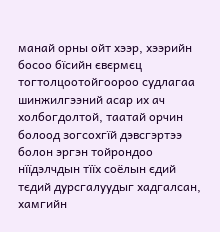манай орны ойт хээр, хээрийн босоо бїсийн євєрмєц тогтолцоотойгоороо судлагаа шинжилгээний асар их ач холбогдолтой, таатай орчин болоод зогсохгїй дэвсгэртээ болон эргэн тойрондоо нїїдэлчдын тїїх соёлын єдий тєдий дурсгалуудыг хадгалсан, хамгийн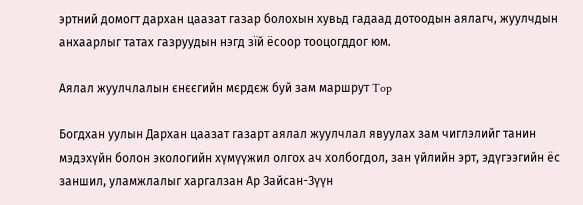эртний домогт дархан цаазат газар болохын хувьд гадаад дотоодын аялагч, жуулчдын анхаарлыг татах газруудын нэгд зїй ёсоор тооцогддог юм.

Аялал жуулчлалын єнєєгийн мєрдєж буй зам маршрут Top

Богдхан уулын Дархан цаазат газарт аялал жуулчлал явуулах зам чиглэлийг танин мэдэхүйн болон экологийн хүмүүжил олгох ач холбогдол, зан үйлийн эрт, эдүгээгийн ёс заншил, уламжлалыг харгалзан Ар Зайсан-Зүүн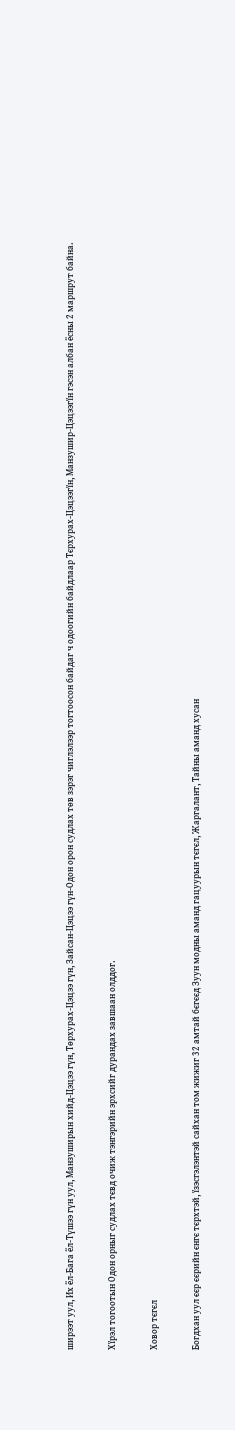ширээт уул, Их ёл-Бага ёл-Түшээ гүн уул, Манзуширын хийд-Цэцээ гүн, Төрхурах-Цэцээ гүн, Зайсан-Цэцээ гүн-Одон орон судлах төв зэрэг чиглэлээр тогтоосон байдаг ч одоогийн байдлаар Тєрхурах-Цэцээгїн, Манзушир-Цэцээгїн гэсэн албан ёсны 2 маршрут байна.

Хїрэл тогоотын Одон орныг судлах тєвд очиж тэнгэрийн эрхсийг дурандах завшаан олддог.

Ховор тєгєл

Богдхан уул єєр єєрийн єнгє тєрхтэй, їзэсгэлэнтэй сайхан том жижиг 32 амтай бєгєєд Зуун модны аманд гацуурын тєгєл, Жаргалант, Тайны аманд хусан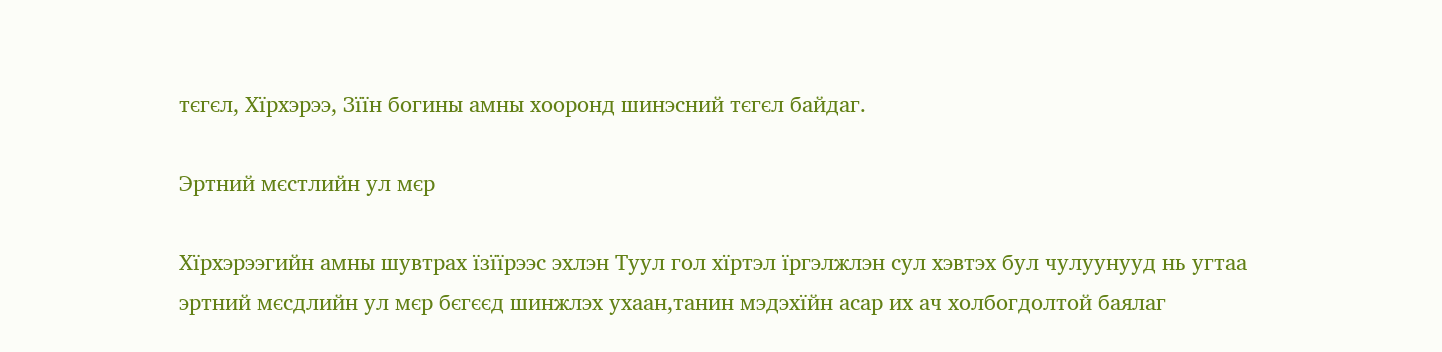тєгєл, Хїрхэрээ, Зїїн богины амны хооронд шинэсний тєгєл байдаг.

Эртний мєстлийн ул мєр

Хїрхэрээгийн амны шувтрах їзїїрээс эхлэн Туул гол хїртэл їргэлжлэн сул хэвтэх бул чулуунууд нь угтаа эртний мєсдлийн ул мєр бєгєєд шинжлэх ухаан,танин мэдэхїйн асар их ач холбогдолтой баялаг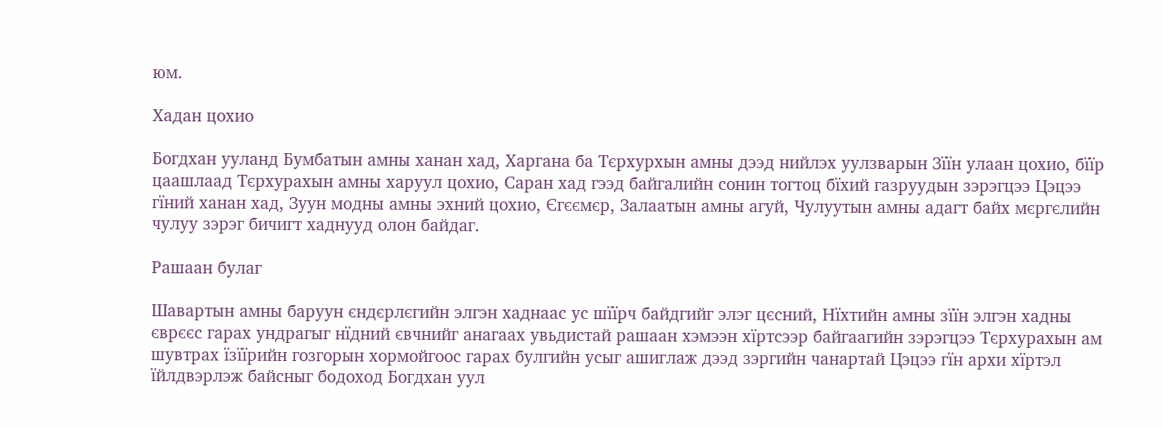юм.

Хадан цохио

Богдхан ууланд Бумбатын амны ханан хад, Харгана ба Тєрхурхын амны дээд нийлэх уулзварын Зїїн улаан цохио, бїїр цаашлаад Тєрхурахын амны харуул цохио, Саран хад гээд байгалийн сонин тогтоц бїхий газруудын зэрэгцээ Цэцээ гїний ханан хад, Зуун модны амны эхний цохио, Єгєємєр, Залаатын амны агуй, Чулуутын амны адагт байх мєргєлийн чулуу зэрэг бичигт хаднууд олон байдаг.

Рашаан булаг

Шавартын амны баруун єндєрлєгийн элгэн хаднаас ус шїїрч байдгийг элэг цєсний, Нїхтийн амны зїїн элгэн хадны єврєєс гарах ундрагыг нїдний євчнийг анагаах увьдистай рашаан хэмээн хїртсээр байгаагийн зэрэгцээ Тєрхурахын ам шувтрах їзїїрийн гозгорын хормойгоос гарах булгийн усыг ашиглаж дээд зэргийн чанартай Цэцээ гїн архи хїртэл їйлдвэрлэж байсныг бодоход Богдхан уул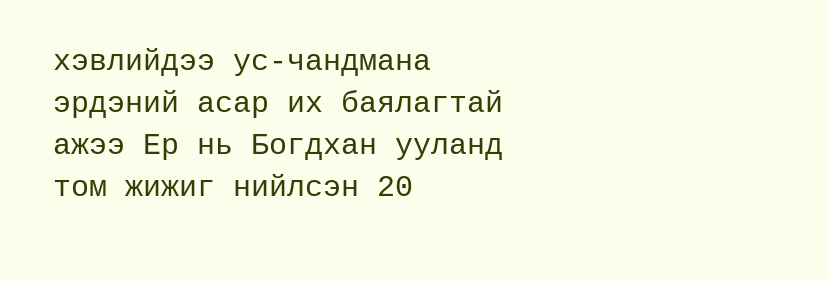хэвлийдээ ус-чандмана эрдэний асар их баялагтай ажээ Ер нь Богдхан ууланд том жижиг нийлсэн 20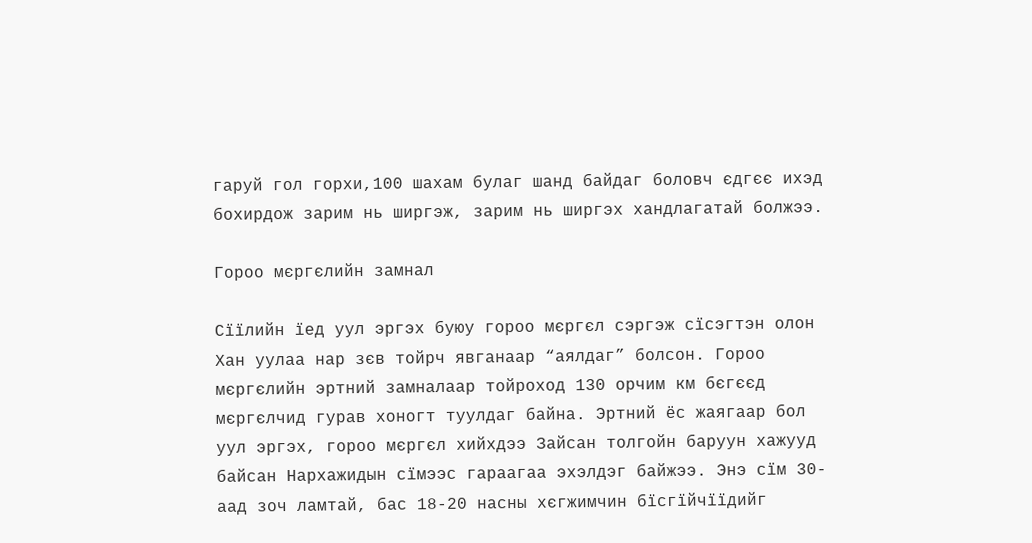гаруй гол горхи,100 шахам булаг шанд байдаг боловч єдгєє ихэд бохирдож зарим нь ширгэж, зарим нь ширгэх хандлагатай болжээ.

Гороо мєргєлийн замнал

Сїїлийн їед уул эргэх буюу гороо мєргєл сэргэж сїсэгтэн олон Хан уулаа нар зєв тойрч явганаар “аялдаг” болсон. Гороо мєргєлийн эртний замналаар тойроход 130 орчим км бєгєєд мєргєлчид гурав хоногт туулдаг байна. Эртний ёс жаягаар бол уул эргэх, гороо мєргєл хийхдээ Зайсан толгойн баруун хажууд байсан Нархажидын сїмээс гараагаа эхэлдэг байжээ. Энэ сїм 30-аад зоч ламтай, бас 18-20 насны хєгжимчин бїсгїйчїїдийг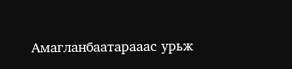Амагланбаатарааас урьж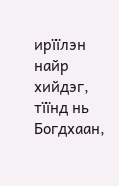ирїїлэн найр хийдэг, тїїнд нь Богдхаан,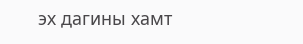эх дагины хамт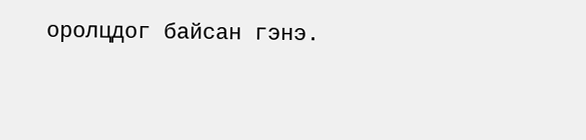оролцдог байсан гэнэ.